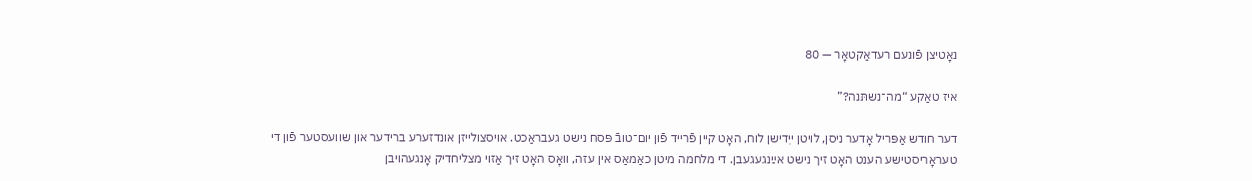נאָטיצן פֿונעם רעדאַקטאָר — 80

איז טאַקע “מה־נשתּנה?”

דער חודש אַפּריל אָדער ניסן, לויטן ייִדישן לוח, האָט קיין פֿרייד פֿון יום־טובֿ פּסח נישט געבראַכט. אויסצולייזן אונדזערע ברידער און שוועסטער פֿון די טעראָריסטישע הענט האָט זיך נישט אײַנגעגעבן. די מלחמה מיטן כאַמאַס אין עזה, וואָס האָט זיך אַזוי מצליחדיק אָנגעהויבן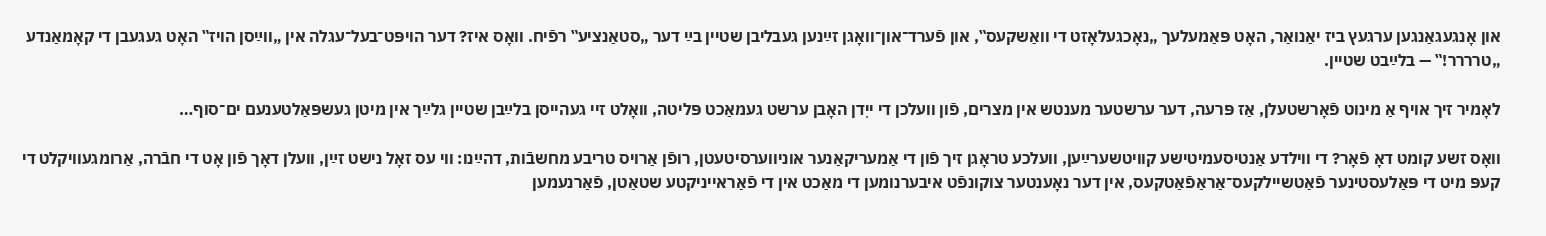און אָנגעגאַנגען ערגעץ ביז יאַנואַר, האָט פּאַמעלעך „נאָכגעלאָזט די וואַשקעס‟, און פֿערד־און־וואָגן זײַנען געבליבן שטיין בײַ דער „סטאַנציע‟ רפֿיח. וואָס איז? דער הויפּט־בעל־עגלה אין „ווײַסן הויז‟ האָט געגעבן די קאָמאַנדע „טרררר!‟ — בלײַבט שטיין.

לאָמיר זיך אויף אַ מינוט פֿאָרשטעלן, אַז פּרעה, דער ערשטער מענטש אין מצרים, פֿון וועלכן די ייִדן האָבן ערשט געמאַכט פּליטה, וואָלט זיי געהייסן בלײַבן שטיין גלײַך אין מיטן געשפּאַלטענעם ים־סוף…

וואָס זשע קומט דאָ פֿאָר? די ווילדע אַנטיסעמיטישע קוויטשערײַען, וועלכע טראָגן זיך פֿון די אַמעריקאַנער אוניווערסיטעטן, רופֿן אַרויס טריבע מחשבֿות, דהײַנו: ווי עס זאָל נישט זײַן, וועלן דאָך פֿון אָט די חבֿרה, אַרומגעוויקלט די קעפּ מיט די פּאַלעסטינער פֿאַטשיילקעס־אַראַפֿאַטקעס, אין דער נאָענטער צוקונפֿט איבערנומען די מאַכט אין די פֿאַראייניקטע שטאַטן, פֿאַרנעמען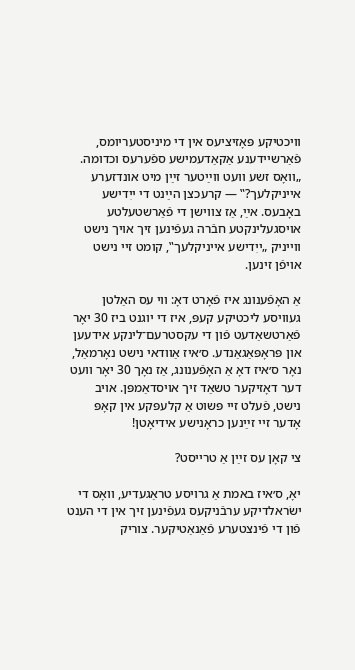וויכטיקע פּאָזיציעס אין די מיניסטעריומס, פֿאַרשיידענע אַקאַדעמישע ספֿערעס וכדומה. „וואָס זשע וועט ווײַטער זײַן מיט אונדזערע אייניקלעך?‟ — קרעכצן הײַנט די ייִדישע באָבעס. אײַ, אַז צווישן די פֿאַרשטעלטע אויסגעלינקטע חבֿרה געפֿינען זיך אויך נישט ווייניק „ייִדישע אייניקלעך‟, קומט זיי נישט אויפֿן זינען.

אַ האָפֿענונג איז פֿאָרט דאָ: ווי עס האַלטן געוויסע ליכטיקע קעפּ, איז די יוגנט ביז 30 יאָר פֿאַרטשאַדעט פֿון די עקסטרעם־לינקע אידעען און פּראָפּאַגאַנדע. ס׳איז אַוודאי נישט נאָרמאַל, נאָר ס׳איז דאָ אַ האָפֿענונג, אַז נאָך 30 יאָר וועט דער דאָזיקער טשאַד זיך אויסדאַמפּן. אויב נישט, פֿעלט זיי פּשוט אַ קלעפּקע אין קאָפּ אָדער זיי זײַנען כראָנישע אידיאָטן!

צי קאָן עס זײַן אַ טרייסט?

יאָ, ס׳איז באמת אַ גרויסע טראַגעדיע, וואָס די ישׂראלדיקע ערבֿניקעס געפֿינען זיך אין די הענט פֿון די פֿינצטערע פֿאַנאַטיקער. צוריק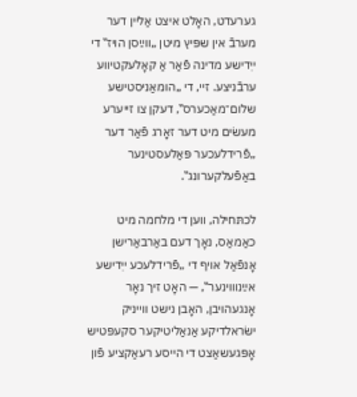גערעדט, האָלט איצט אַליין דער מערבֿ אין שפּיץ מיטן „ווײַסן הויז‟ די ייִדישע מדינה פֿאַר אַ קאָלעקטיווע ערבֿניצע. זיי, די „הומאַניסטישע שלום־מאַכערס‟, דעקן צו זייערע מעשׂים מיט דער זאָרג פֿאַר דער „פֿרידלעכער פּאַלעסטינער באַפֿעלקערונג‟.

לכתּחילה, ווען די מלחמה מיט כאַמאַס, נאָך דעם באַרבאַרישן אָנפֿאַל אויף די „פֿרידלעכע ייִדישע אײַנוווינער‟, — האָט זיך נאָר אָנגעהויבן, האָבן נישט ווייניק ישׂראלדיקע אַנאַליטיקער סקעפּטיש אָפּגעשאַצט די הייסע רעאַקציע פֿון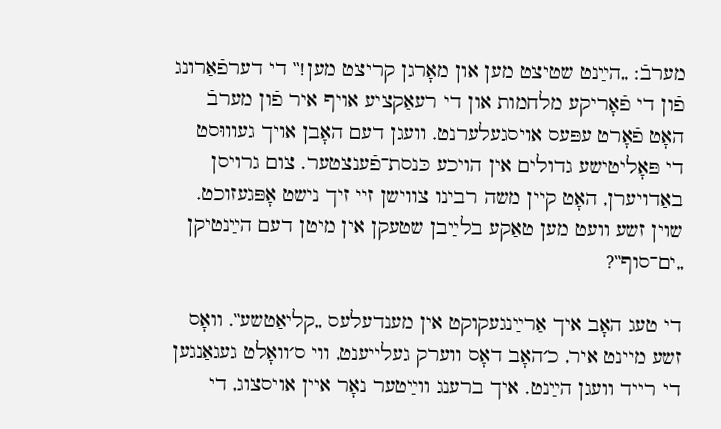מערבֿ: „הײַנט שטיצט מען און מאָרגן קריצט מען!‟ די דערפֿאַרונג פֿון די פֿאָריקע מלחמות און די רעאַקציע אויף איר פֿון מערבֿ האָט פֿאָרט עפּעס אויסגעלערנט. וועגן דעם האָבן אויך געוווּסט די פּאָליטישע גדולים אין הויכע כּנסת־פֿענצטער. צום גרויסן באַדויערן, האָט קיין משה רבינו צווישן זיי זיך נישט אָפּגעזוכט. שוין זשע וועט מען טאַקע בלײַבן שטעקן אין מיטן דעם הײַנטיקן „ים־סוף‟?

די טעג האָב איך אַרײַנגעקוקט אין מענדעלעס „קליאַטשע‟. וואָס זשע מיינט איר, כ׳האָב דאָס ווערק געלייענט, ווי ס׳וואָלט געגאַנגען די רייד וועגן הײַנט. איך ברענג ווײַטער נאָר איין אויסצוג, די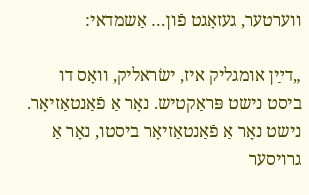ווערטער, געזאָגט פֿון… אַשמדאי:

„דײַן אומגליק איז, ישׂראליק, וואָס דו ביסט נישט פּראַקטיש. נאָר אַ פֿאַנטאַזיאָר. נישט נאָר אַ פֿאַנטאַזיאָר ביסטו, נאָר אַ גרויסער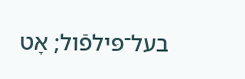בעל־פּילפֿול; אָט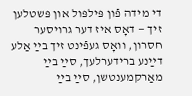די מידה פֿון פּילפּול און פּשטלען זיך — דאָס איז דער גרויסער חסרון, וואָס געפֿינט זיך בײַ אַלע דײַנע ברידערלעך, סײַ בײַ מאַרקמענטשן, סײַ בײַ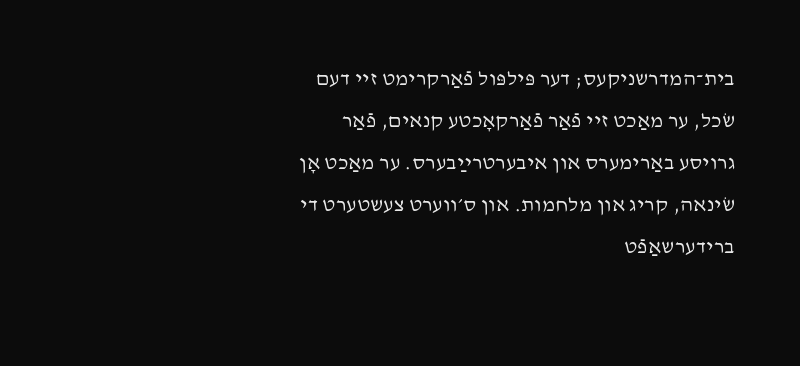בית־המדרשניקעס; דער פּילפּול פֿאַרקרימט זיי דעם שׂכל, ער מאַכט זיי פֿאַר פֿאַרקאָכטע קנאים, פֿאַר גרויסע באַרימערס און איבערטרײַבערס. ער מאַכט אָן שׂינאה, קריג און מלחמות. און ס׳ווערט צעשטערט די ברידערשאַפֿט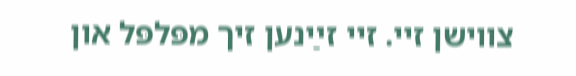צווישן זיי. זיי זײַנען זיך מפּלפּל און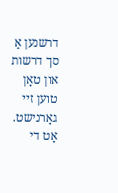דרשנען אַ סך דרשות און טאָן טוען זיי גאָרנישט. אָט די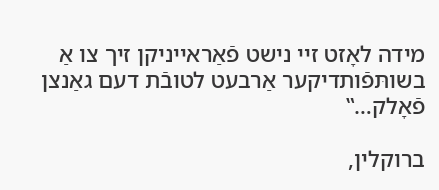מידה לאָזט זיי נישט פֿאַראייניקן זיך צו אַ בשותּפֿותדיקער אַרבעט לטובֿת דעם גאַנצן פֿאָלק…‟

ברוקלין,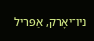ניו־יאָרק, אַפּריל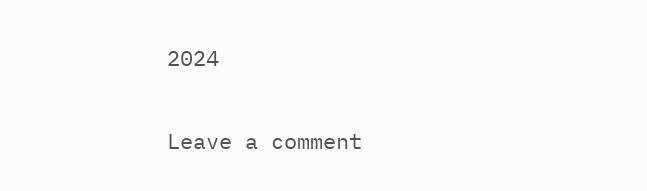2024

Leave a comment